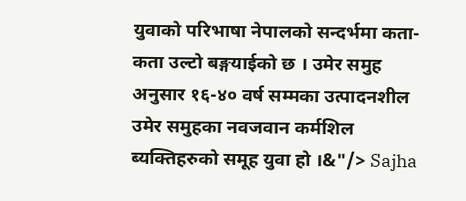युवाको परिभाषा नेपालको सन्दर्भमा कता-कता उल्टो बङ्गयाईको छ । उमेर समुह अनुसार १६-४० वर्ष सम्मका उत्पादनशील उमेर समुहका नवजवान कर्मशिल ब्यक्तिहरुको समूह युवा हो ।&"/> Sajha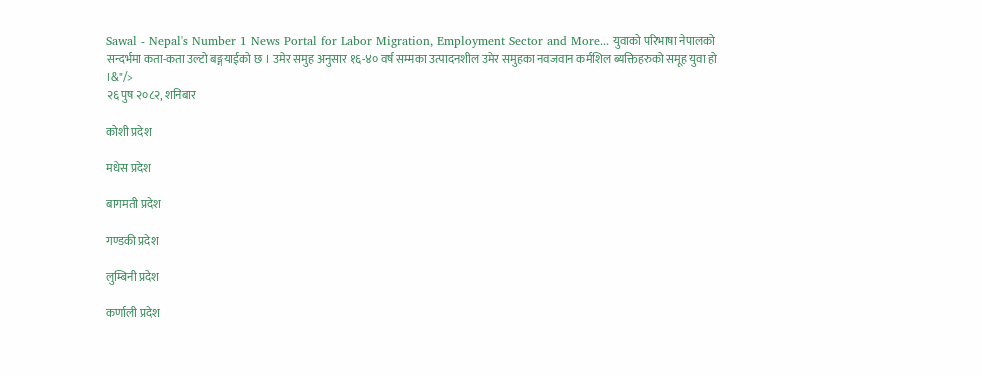Sawal - Nepal's Number 1 News Portal for Labor Migration, Employment Sector and More... युवाको परिभाषा नेपालको सन्दर्भमा कता-कता उल्टो बङ्गयाईको छ । उमेर समुह अनुसार १६-४० वर्ष सम्मका उत्पादनशील उमेर समुहका नवजवान कर्मशिल ब्यक्तिहरुको समूह युवा हो ।&"/>
२६ पुष २०८२, शनिबार

कोशी प्रदेश

मधेस प्रदेश

बागमती प्रदेश

गण्डकी प्रदेश

लुम्बिनी प्रदेश

कर्णाली प्रदेश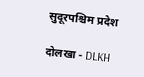सुदूरपश्चिम प्रदेश

दोलखा - DLKH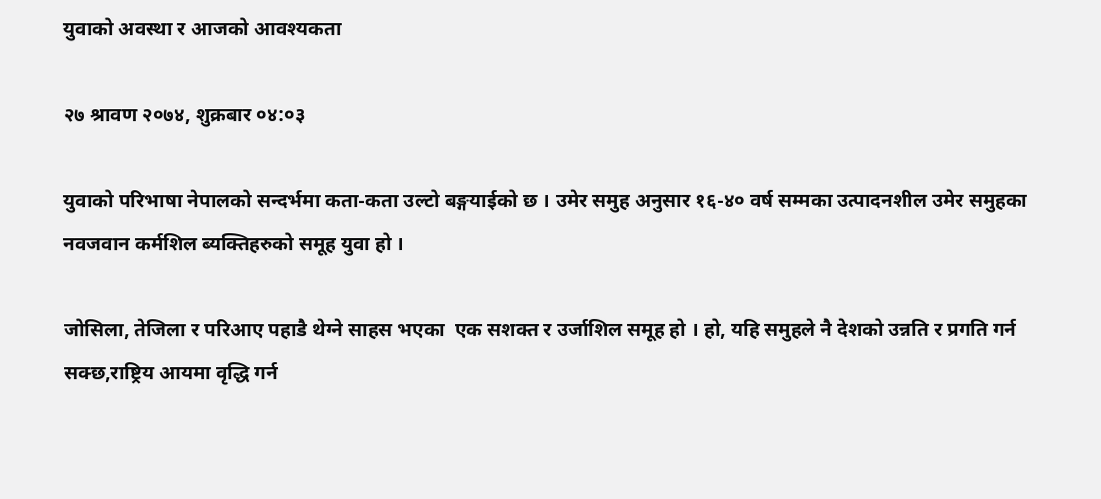युवाको अवस्था र आजको आवश्यकता

२७ श्रावण २०७४, शुक्रबार ०४:०३

युवाको परिभाषा नेपालको सन्दर्भमा कता-कता उल्टो बङ्गयाईको छ । उमेर समुह अनुसार १६-४० वर्ष सम्मका उत्पादनशील उमेर समुहका नवजवान कर्मशिल ब्यक्तिहरुको समूह युवा हो ।

जोसिला, तेजिला र परिआए पहाडै थेग्ने साहस भएका  एक सशक्त र उर्जाशिल समूह हो । हो, यहि समुहले नै देशको उन्नति र प्रगति गर्न सक्छ,राष्ट्रिय आयमा वृद्धि गर्न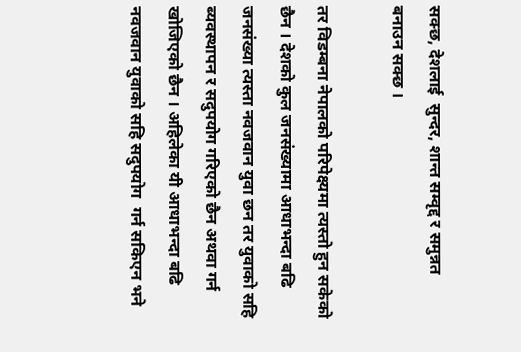सक्छ, देशलाई  सुन्दर, शान्त सम्वृद्द र समुन्नत बनाउन सक्छ ।

तर विडम्बना नेपालको परिपेक्ष्यमा त्यस्तो हुन सकेको छैन । देशको कुल जनसंख्यामा आधाभन्दा बढि जनसंख्या त्यस्ता नवजवान युवा छन तर युवाको सहि ब्यवस्थापन र सदुपयोग गरिएको छैन अथवा गर्न खोजिएको छैन । अहिलेका यी आधाभन्दा बढि नवजवान युवाको सहि सदुपयोग  गर्न सकिएन भने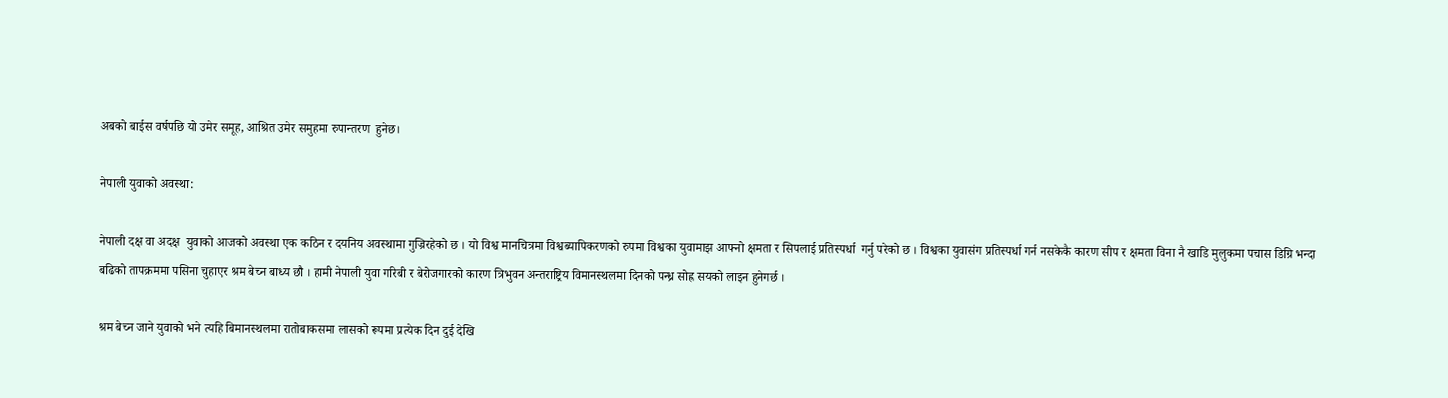अबको बाईस वर्षपछि यो उमेर समूह, आश्रित उमेर समुहमा रुपान्तरण  हुनेछ।

नेपाली युवाको अवस्था:

नेपाली दक्ष वा अदक्ष  युवाको आजको अवस्था एक कठिन र दयनिय अवस्थामा गुज्रिरहेको छ । यो विश्व मानचित्रमा विश्वब्यापिकरणको रुपमा विश्वका युवामाझ आफ्नो क्षमता र सिपलाई प्रतिस्पर्धा  गर्नु परेको छ । विश्वका युवासंग प्रतिस्पर्धा गर्न नसकेकै कारण सीप र क्षमता विना नै खाडि मुलुकमा पचास डिग्रि भन्दा बढिको तापक्रममा पसिना चुहाएर श्रम बेच्न बाध्य छौ । हामी नेपाली युवा गरिबी र बेरोजगारको कारण त्रिभुवन अन्तराष्ट्रिय विमानस्थलमा दिनको पन्ध्र सोह्र सयको लाइन हुनेगर्छ ।

श्रम बेच्न जाने युवाको भने त्यहि बिमानस्थलमा रातोबाकसमा लासको रूपमा प्रत्येक दिन दुई देखि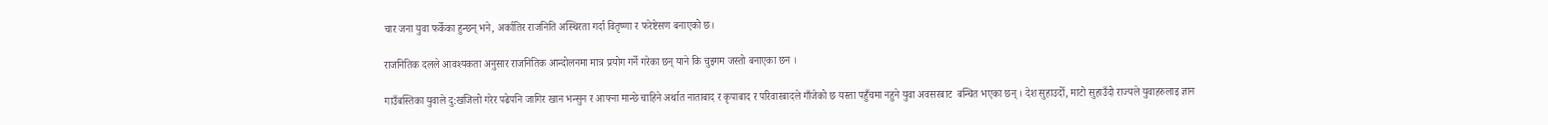चार जना युवा फर्केका हुन्छन् भने, अर्कातिर राजनिति अस्थिरता गर्दा वितृष्णा र फरेष्टेसण बनाएको छ।

राजनितिक दलले आवश्यकता अनुसार राजनितिक आन्दोलनमा मात्र प्रयोग गर्ने गरेका छन् याने कि चुइगम जस्तो बनाएका छन ।

गाउँबस्तिका युवाले दु:खजिलो गरेर पढेपनि जागिर खान भन्सुन र आफ्ना मान्छे चाहिने अर्थात नाताबाद र कृपाबाद र परिवारबादले गाँजेको छ यस्ता पहुँचमा नहुने युवा अवसरबाट  बन्चित भएका छन् । देश सुहाउदोँ, माटो सुहाउँदो राज्यले युवाहरुलाइ ज्ञान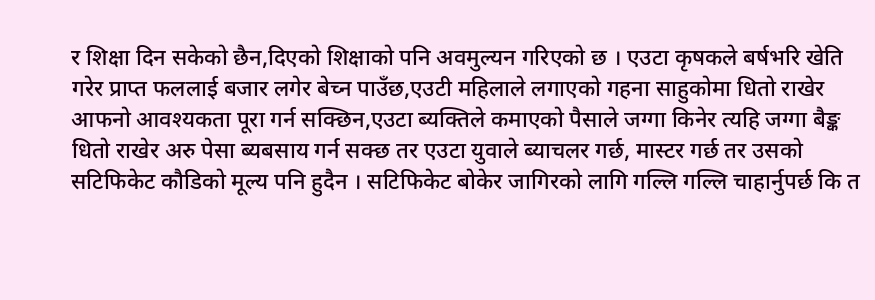र शिक्षा दिन सकेको छैन,दिएको शिक्षाको पनि अवमुल्यन गरिएको छ । एउटा कृषकले बर्षभरि खेति गरेर प्राप्त फललाई बजार लगेर बेच्न पाउँछ,एउटी महिलाले लगाएको गहना साहुकोमा धितो राखेर आफनो आवश्यकता पूरा गर्न सक्छिन,एउटा ब्यक्तिले कमाएको पैसाले जग्गा किनेर त्यहि जग्गा बैङ्क धितो राखेर अरु पेसा ब्यबसाय गर्न सक्छ तर एउटा युवाले ब्याचलर गर्छ, मास्टर गर्छ तर उसको सटिफिकेट कौडिको मूल्य पनि हुदैन । सटिफिकेट बोकेर जागिरको लागि गल्लि गल्लि चाहार्नुपर्छ कि त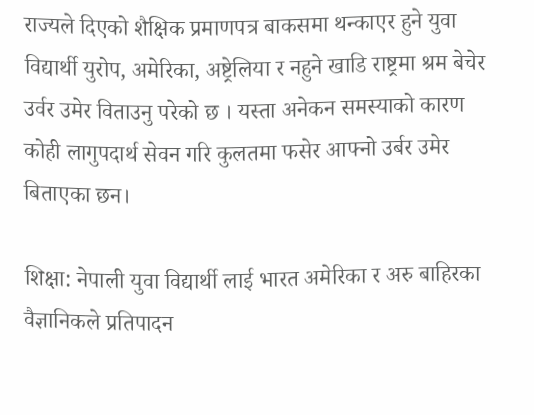राज्यले दिएको शैक्षिक प्रमाणपत्र बाकसमा थन्काएर हुने युवा विद्यार्थी युरोप, अमेरिका, अष्ट्रेलिया र नहुने खाडि राष्ट्रमा श्रम बेचेर उर्वर उमेर विताउनु परेको छ । यस्ता अनेकन समस्याको कारण कोही लागुपदार्थ सेवन गरि कुलतमा फसेर आफ्नो उर्बर उमेर बिताएका छन।

शिक्षा: नेपाली युवा विद्यार्थी लाई भारत अमेरिका र अरु बाहिरका  वैज्ञानिकले प्रतिपादन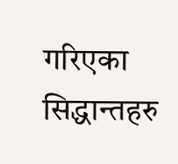गरिएका सिद्धान्तहरु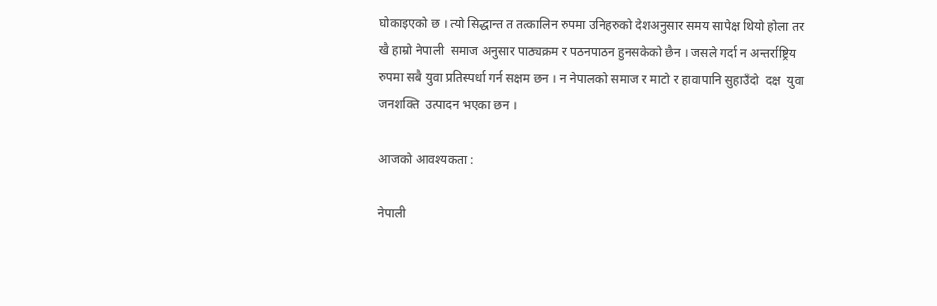घोकाइएको छ । त्यो सिद्धान्त त तत्कालिन रुपमा उनिहरुको देशअनुसार समय सापेक्ष थियो होला तर खै हाम्रो नेपाली  समाज अनुसार पाठ्यक्रम र पठनपाठन हुनसकेको छैन । जसले गर्दा न अन्तर्राष्ट्रिय रुपमा सबै युवा प्रतिस्पर्धा गर्न सक्षम छन । न नेपालको समाज र माटो र हावापानि सुहाउँदो  दक्ष  युवा जनशक्ति  उत्पादन भएका छन ।

आजको आवश्यकता :

नेपाली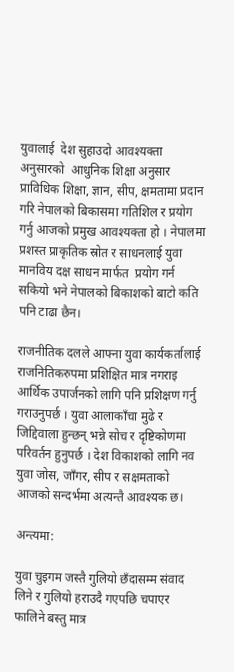युवालाई  देश सुहाउदो आवश्यक्ता अनुसारको  आधुनिक शिक्षा अनुसार प्राविधिक शिक्षा, ज्ञान, सीप, क्षमतामा प्रदान गरि नेपालको बिकासमा गतिशिल र प्रयोग गर्नु आजको प्रमुख आवश्यक्ता हो । नेपालमा प्रशस्त प्राकृतिक स्रोत र साधनलाई युवा मानविय दक्ष साधन मार्फत  प्रयोग गर्न सकियो भने नेपालको बिकाशको बाटो कति पनि टाढा छैन।

राजनीतिक दलले आफ्ना युवा कार्यकर्तालाई राजनितिकरुपमा प्रशिक्षित मात्र नगराइ आर्थिक उपार्जनको लागि पनि प्रशिक्षण गर्नु गराउनुपर्छ । युवा आलाकाँचा मुढे र जिद्दिवाला हुन्छन् भन्ने सोच र दृष्टिकोणमा परिवर्तन हुनुपर्छ । देश विकाशको लागि नव युवा जोस, जाँगर, सीप र सक्षमताको आजको सन्दर्भमा अत्यन्तै आवश्यक छ।

अन्त्यमा:

युवा चुइगम जस्तै गुलियो छँदासम्म संवाद लिने र गुलियो हराउदै गएपछि चपाएर फालिने बस्तु मात्र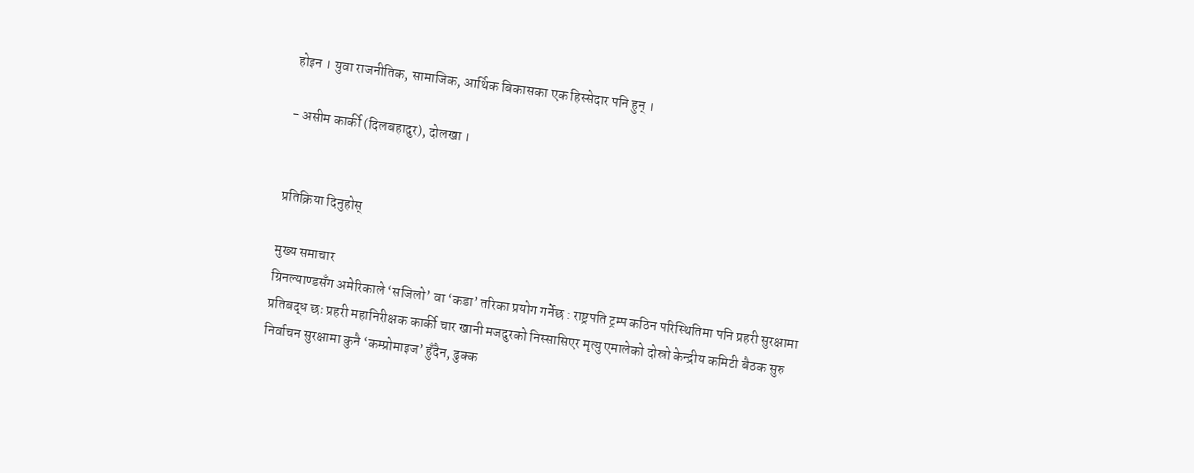होइन । युवा राजनीतिक, सामाजिक, आर्थिक बिकासका एक हिस्सेदार पनि हुन् ।

- असीम कार्की (दिलबहादुर), दोलखा ।


प्रतिक्रिया दिनुहोस्

मुख्य समाचार
ग्रिनल्याण्डसँग अमेरिकाले ‘सजिलो’ वा ‘कडा’ तरिका प्रयोग गर्नेछ : राष्ट्रपति ट्रम्प कठिन परिस्थितिमा पनि प्रहरी सुरक्षामा प्रतिबद्ध छः प्रहरी महानिरीक्षक कार्की चार खानी मजदुरको निस्सासिएर मृत्यु एमालेको दोस्रो केन्द्रीय कमिटी बैठक सुरु निर्वाचन सुरक्षामा कुनै ‘कम्प्रोमाइज’ हुँदैन, ढुक्क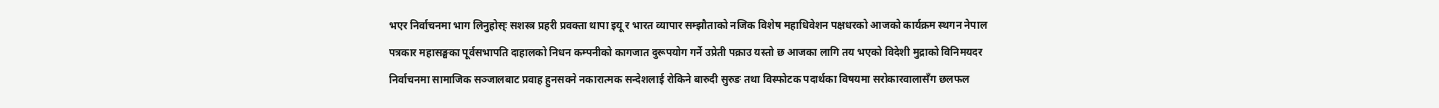भएर निर्वाचनमा भाग लिनुहोस्ः सशस्त्र प्रहरी प्रवक्ता थापा इयू र भारत व्यापार सम्झौताको नजिक विशेष महाधिवेशन पक्षधरको आजको कार्यक्रम स्थगन नेपाल पत्रकार महासङ्घका पूर्वसभापति दाहालको निधन कम्पनीको कागजात दुरूपयोग गर्ने उप्रेती पक्राउ यस्तो छ आजका लागि तय भएको विदेशी मुद्राको विनिमयदर निर्वाचनमा सामाजिक सञ्जालबाट प्रवाह हुनसक्ने नकारात्मक सन्देशलाई रोकिने बारुदी सुरुङ तथा विस्फोटक पदार्थका विषयमा सरोकारवालासँग छलफल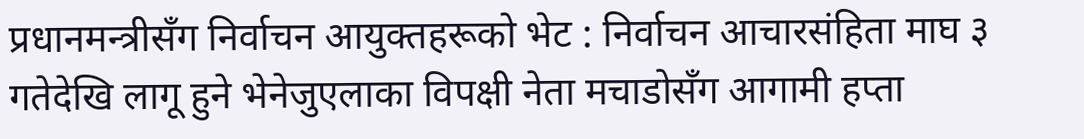प्रधानमन्त्रीसँग निर्वाचन आयुक्तहरूको भेट : निर्वाचन आचारसंहिता माघ ३ गतेदेखि लागू हुने भेनेजुएलाका विपक्षी नेता मचाडोसँग आगामी हप्ता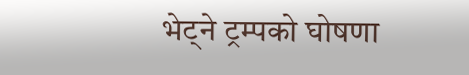भेट्ने ट्रम्पको घोषणा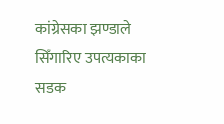कांग्रेसका झण्डाले सिँगारिए उपत्यकाका सडक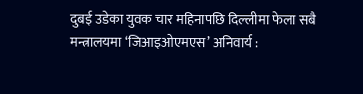दुबई उडेका युवक चार महिनापछि दिल्लीमा फेला सबै मन्त्रालयमा ‘जिआइओएमएस’ अनिवार्य :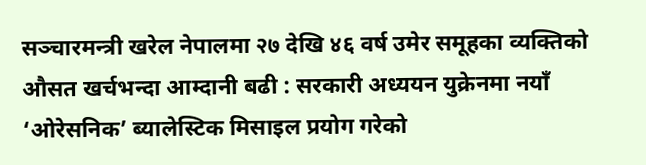सञ्चारमन्त्री खरेल नेपालमा २७ देखि ४६ वर्ष उमेर समूहका व्यक्तिको औसत खर्चभन्दा आम्दानी बढी : सरकारी अध्ययन युक्रेनमा नयाँ ‘ओरेसनिक’ ब्यालेस्टिक मिसाइल प्रयोग गरेको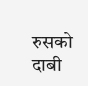रुसको दाबी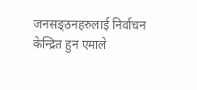जनसङ्ठनहरुलाई निर्वाचन केन्द्रित हुन एमाले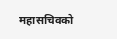महासचिवको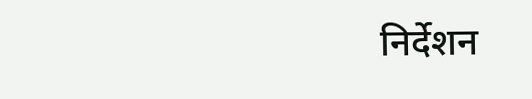निर्देशन